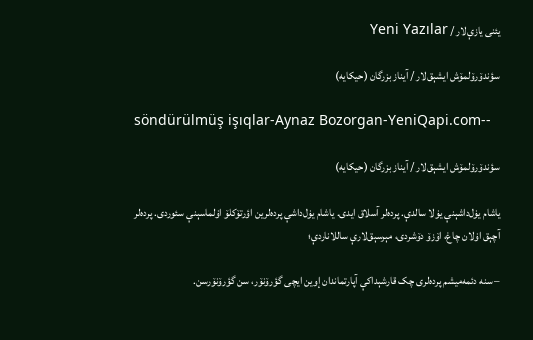یئنی یازې‌لار / Yeni Yazılar

سؤندۆرۆلمۆش ایشېق‌لار / آیناز بزرگان (حیکایه)

söndürülmüş işıqlar-Aynaz Bozorgan-YeniQapi.com--

سؤندۆرۆلمۆش ایشېق‌لار / آیناز بزرگان (حیکایه)

یاشام یۏل‌داشېنې یۏلا سالدې. پرده‌لر آسلاق ایدی. یاشام یۏل‌داشې پرده‌لرین اؤرتۆکلۆ اۏلماسېنې سئوردی. پرده‌لر آچېق اۏلان چاغ، اۆزۆ دۆشردی، مېرسېق‌لارې ساللاناردې؛

– سنه دئمه‌میشم پرده‌لری چک قارشېداکې آپارتماندان إوین ایچی گؤرۆنۆر، سن گؤرۆنۆرسن.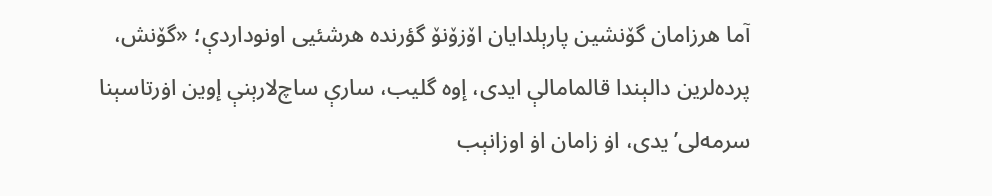آما هرزامان گۆنشین پارېلدایان اۆزۆنۆ گؤرنده هرشئیی اونوداردې؛ «گۆنش، پرده‌لرین دالېندا قالمامالې ایدی، إوه گلیب، سارې ساچ‌لارېنې إوین اۏرتاسېنا سرمه‌لی’یدی، اۏ زامان اۏ اوزانېب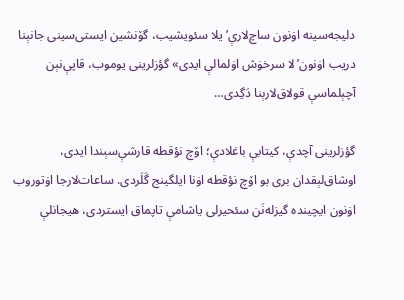دلیجه‌سینه اۏنون ساچ‌لارې’یلا سئویشیب، گۆنشین ایستی‌سینی جانېنا دریب اۏنون’لا سرخۏش اۏلمالې ایدی» گؤزلرینی یوموب، قاپې‌نېن آچېلماسې قولاق‌لارېنا دَڲدی…

گؤزلرینی آچدې، کیتابې باغلادې؛ اۆچ نؤقطه قارشې‌سېندا ایدی، اوشاق‌لېقدان بری بو اۆچ نؤقطه اۏنا ایلگینج گَلَردی. ساعات‌لارجا اۏتوروب اۏنون ایچینده گیزله‌نَن سئحیرلی یاشامې تاپماق ایستردی، هیجانلې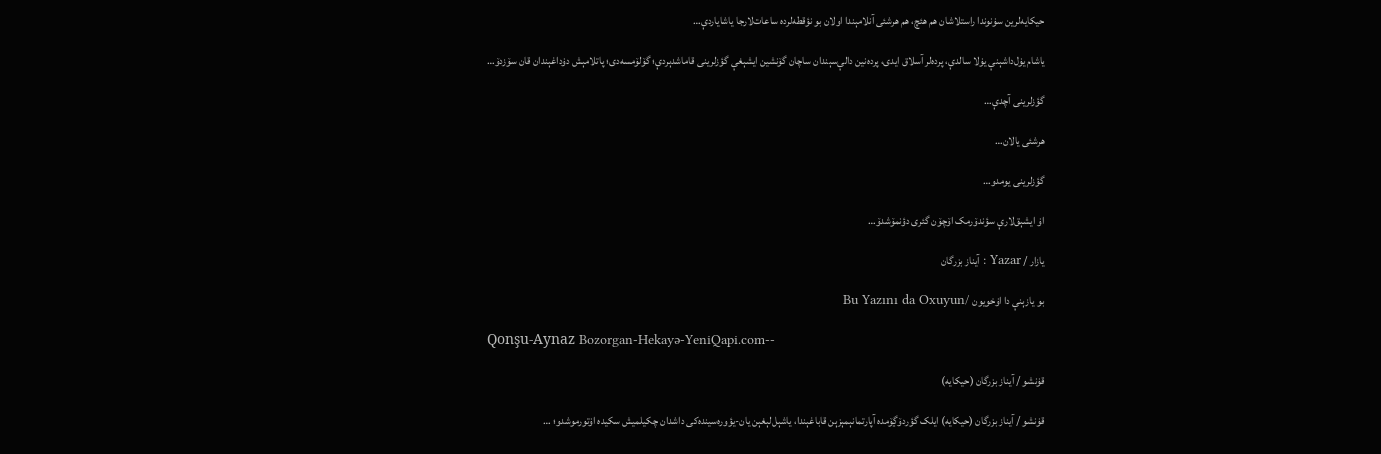حیکایه‌لرین سۏنوندا راستلاشان هم هئچ، هم هرشئی آنلامېندا اولان بو نؤقطه‌لرده ساعات‌لارجا یاشایاردې…

یاشام یۏل‌داشېنې یۏلا سالدې، پرده‌لر آسلاق ایدی، پرده‌نین دالې‌سېندان ساچان گۆنشین ایشېغې گؤزلرینی قاماشدېردې؛ گۆلۆمسه‌دی؛ پاتلامېش دۏداغېندان قان سۆزدۆ…

گؤزلرینی آچدې…

هرشئی یالان…

گؤزلرینی یومدو…

اۏ ایشېق‌لارې سؤندۆرمک اۆچۆن گئری دؤنمۆشدۆ…

یازار / Yazar : آیناز بزرگان

بو یازېنې دا اۏخویون /Bu Yazını da Oxuyun

Qonşu-Aynaz Bozorgan-Hekayə-YeniQapi.com--

قۏنشو / آیناز بزرگان (حیکایه)

قۏنشو / آیناز بزرگان (حیکایه) ایلک گؤردۆڲۆمده آپارتمانېمېزېن قاباغېندا، یاشېل‌لېغېن یان-یؤوره‌سینده‌کی داشدان چکیلمیش سکیده اۏتورموشدو؛ …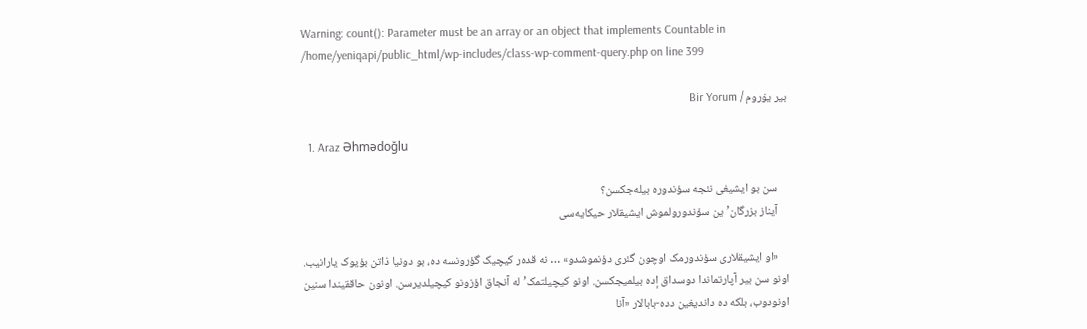Warning: count(): Parameter must be an array or an object that implements Countable in /home/yeniqapi/public_html/wp-includes/class-wp-comment-query.php on line 399

بیر یۏروم / Bir Yorum

  1. Araz Əhmədoğlu

    سن بو ایشیغی نئجه سؤندوره بیله‌جکسن؟
    آیناز بزرگان’ین سؤندورولموش ایشیقلار حیکایه‌سی

    «او ایشیقلاری سؤندورمک اوچون گئری دؤنموشدو» … نه قده‌ر کیچیک گؤرونسه ده، بو دونیا ذاتن بؤیوک یارانیب. اونو سن بیر آپارتماندا دوسداق إده بیلمیجکسن. اونو کیچیلتمک’له آنجاق اؤزونو کیچیلدیرسن. اونون حاققیندا سنین اونودوب، بلکه ده داندیغین دده-بابالار «آنا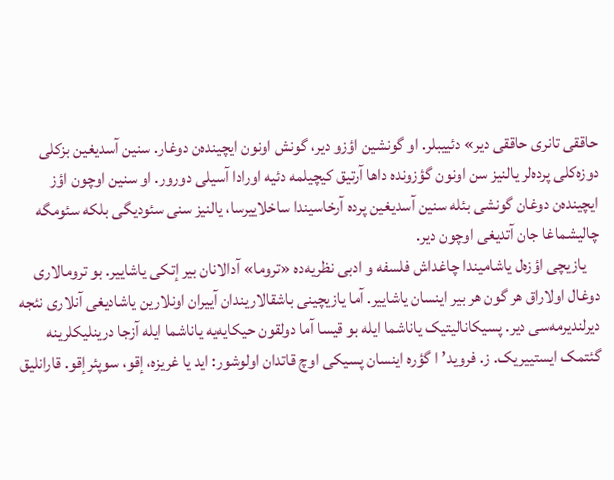حاققی تانری حاققی دیر» دئییبلر. او گونشین اؤزو دیر، گونش اونون ایچینده‌ن دوغار. سنین آسدیغین بزکلی دوزه‌کلی پرده‌لر یالنیز سن اونون گؤزونده داها آرتیق کیچیلمه دئیه اورادا آسیلی دورور. او سنین اوچون اؤز ایچینده‌ن دوغان گونشی بئله سنین آسدیغین پرده آرخاسیندا ساخلاییرسا، یالنیز سنی سئودیگی بلکه سئومگه چالیشماغا جان آتدیغی اوچون دیر.
    یازیچی اؤزه‌ل یاشامیندا چاغداش فلسفه و ادبی نظریه‌ده «تروما» آدالانان بیر إتکی یاشاییر. بو ترومالاری دوغال اولاراق هر گون هر بیر اینسان یاشاییر. آما یازیچینی باشقالاریندان آییران اونلارین یاشادیغی آنلاری نئجه دیرلندیرمه‌سی دیر. پسیکانالیتیک یاناشما ایله بو قیسا آما دولقون حیکایه‌یه یاناشما ایله آزجا درینلیکلرینه گئتمک ایستییریک. ز. فروید’ا گؤره اینسان پسیکی اوچ قاتدان اولوشور: اید یا غریزه، إقو، سوپئرإقو. قارانلیق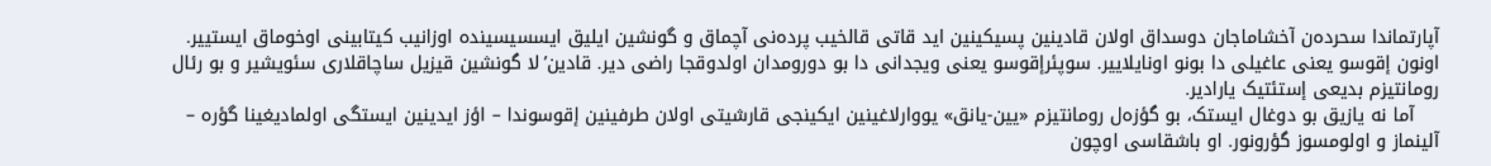آپارتماندا سحرده‌ن آخشاماجان دوسداق اولان قادینین پسیکینین اید قاتی قالخیب پرده‌نی آچماق و گونشین ایلیق ایسسیسینده اوزانیب کیتابینی اوخوماق ایستییر. اونون إقوسو یعنی عاغیلی دا بونو اونایلاییر. سوپئرإقوسو یعنی ویجدانی دا بو دورومدان اولدوقجا راضی دیر. قادین’لا گونشین قیزیل ساچاقلاری سئویشیر و بو رئال رومانتیزم بدیعی إستئتیک یارادیر.
    آما نه یازیق بو دوغال ایستک، بو گؤزه‌ل رومانتیزم «یین-یانق» یووارلاغینین ایکینجی قارشیتی اولان طرفینین إقوسوندا – اؤز ایدینین ایستگی اولمادیغینا گؤره – آلینماز و اولومسوز گؤرونور. او باشقاسی اوچون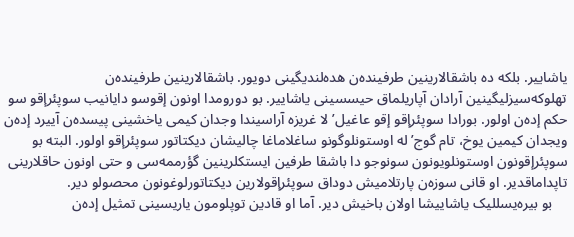یاشاییر. بلکه ده باشقالارینین طرفینده‌ن هده‌لندیگینی دویور. باشقالارینین طرفینده‌ن تهلوکه‌سیزلیگینین آرادان آپاریلماق حیسسینی یاشاییر. بو دورومدا اونون إقوسو دایانیب سوپئرإقو سو حکم إده‌ن اولور. بورادا سوپئرإقو إقو عاغیل’لا غریزه آراسیندا وجدان کیمی یاخشینی پیسده‌ن آییرد إده‌ن ویجدان کیمین یوخ، تام گوج’له اوستونلوگونو ساغلاماغا چالیشان دیکتاتور سوپئرإقو اولور. البته بو سوپئرإقونون اوستونلویونون سونوجو دا باشقا طرفین ایستکلرینین گؤرممه‌سی و حتی اونون حاقلارینی تاپداماقدیر. او قانی سوزه‌ن پارتلامیش دوداق سوپئرإقولارین دیکتاتورلوغونون محصولو دیر.
    بو بیره‌یسللیک یاشاییشا اولان باخیش دیر. آما او قادین توپلومون یاریسینی تمثیل إده‌ن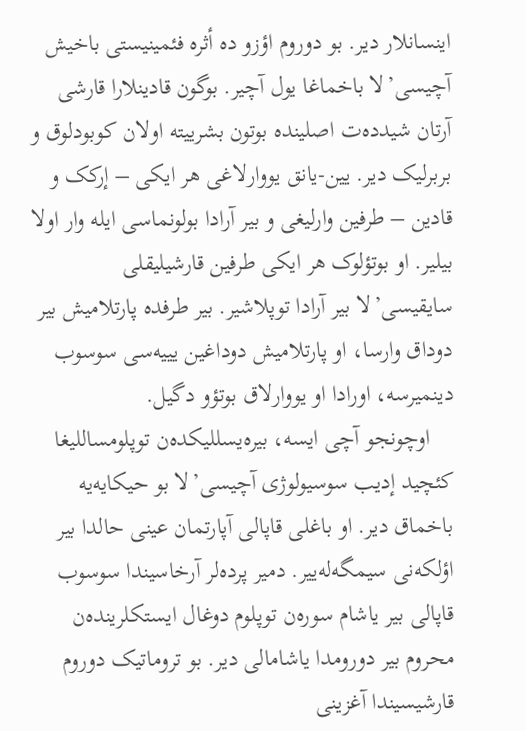اینسانلار دیر. بو دوروم اؤزو ده أثره فئمینیستی باخیش آچیسی’لا باخماغا یول آچیر. بوگون قادینلارا قارشی آرتان شیدده‌ت اصلینده بوتون بشرییته اولان کوبودلوق و بربرلیک دیر. یین-یانق یووارلاغی هر ایکی – إرکک و قادین – طرفین وارلیغی و بیر آرادا بولونماسی ایله وار اولا بیلیر. او بوتؤلوک هر ایکی طرفین قارشیلیقلی سایقیسی’لا بیر آرادا توپلاشیر. بیر طرفده پارتلامیش بیر دوداق وارسا، او پارتلامیش دوداغین یییه‌سی سوسوب دینمیرسه، اورادا او یووارلاق بوتؤو دگیل.
    اوچونجو آچی ایسه، بیره‌یسللیکده‌ن توپلومساللیغا کئچید إدیب سوسیولوژی آچیسی’لا بو حیکایه‌یه باخماق دیر. او باغلی قاپالی آپارتمان عینی حالدا بیر اؤلکه‌نی سیمگه‌له‌ییر. دمیر پرده‌لر آرخاسیندا سوسوب قاپالی بیر یاشام سوره‌ن توپلوم دوغال ایستکلرینده‌ن محروم بیر دورومدا یاشامالی دیر. بو تروماتیک دوروم قارشیسیندا آغزینی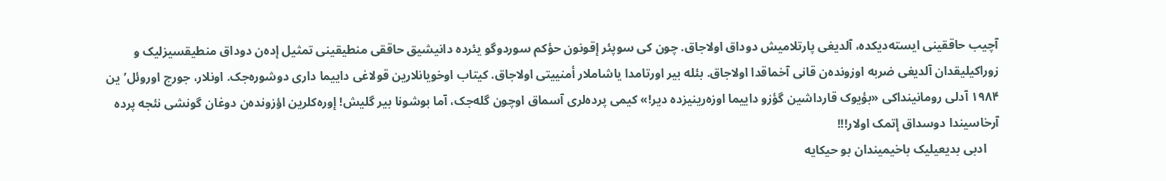آچیب حاققینی ایسته‌دیکده، آلدیغی پارتلامیش دوداق اولاجاق. چون کی سوپئر إقونون حؤکم سوردوگو یئرده دانیشیق حاققی منطیقینی تمثیل إده‌ن دوداق منطیقسیزلیک و زوراکیلیقدان آلدیغی ضربه اوزونده‌ن قانی آخماقدا اولاجاق. بئله بیر اورتامدا یاشاملار أمنییتی اولاجاق. کیتاب اوخویانلارین قولاغی داییما داری دوشوره‌جک. اونلار، جورج اوروئل’ین ۱۹۸۴ آدلی رومانینداکی «بؤیوک قارداشین گؤزو داییما اوزه‌رینیزده دیر!» کیمی پرده‌لری آسماق اوچون گله‌جک، آما بوشونا بیر گلیش! إوره‌کلرین اؤزونده‌ن دوغان گونشی نئجه پرده آرخاسیندا دوسداق إتمک اولار!!!
    ادبی بدیعیلیک باخیمیندان بو حیکایه‌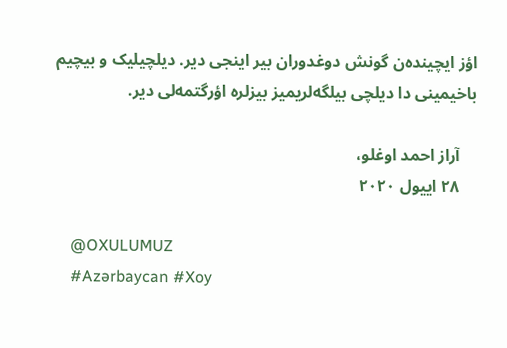اؤز ایچینده‌ن گونش دوغدوران بیر اینجی دیر. دیلچیلیک و بیچیم باخیمینی دا دیلچی بیلگه‌لریمیز بیزلره اؤرگتمه‌لی دیر.

    آراز احمد اوغلو،
    ۲۸ اییول ۲۰۲۰

    @OXULUMUZ
    #Azərbaycan #Xoy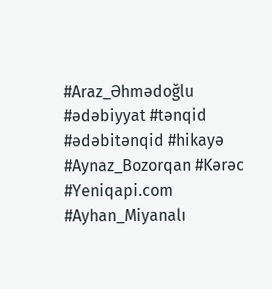#Araz_Əhmədoğlu #ədəbiyyat #tənqid #ədəbitənqid #hikayə #Aynaz_Bozorqan #Kərəc #Yeniqapi.com #Ayhan_Miyanalı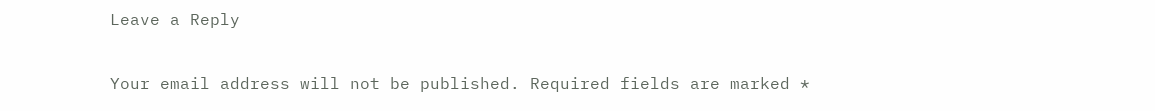Leave a Reply

Your email address will not be published. Required fields are marked *